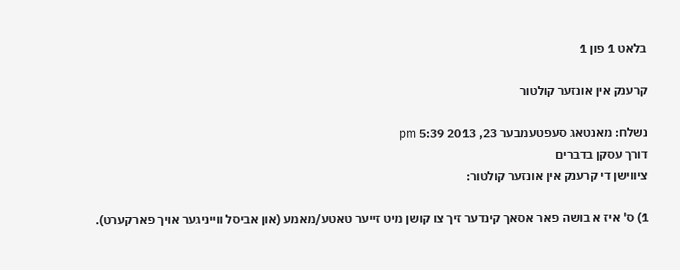בלאט 1 פון 1

קרענק אין אונזער קולטור

נשלח: מאנטאג סעפטעמבער 23, 2013 5:39 pm
דורך עסקן בדברים
ציווישן די קרענק אין אונזער קולטור:

1) ס' איז א בושה פאר אסאך קינדער זיך צו קושן מיט זייער טאטע/מאמע (און אביסל ווייניגער אויך פארקערט).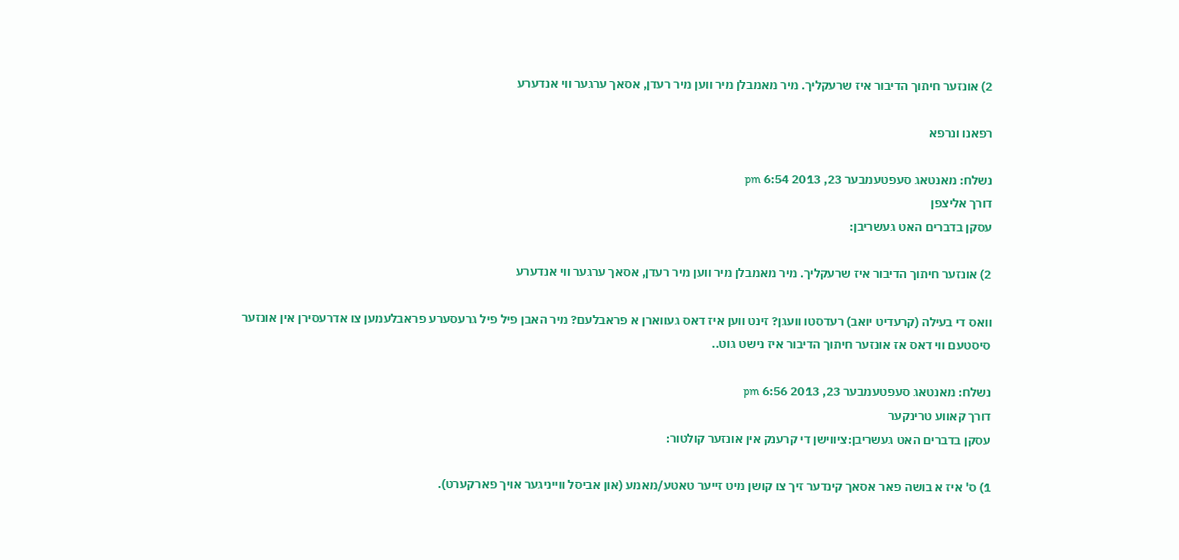2) אונזער חיתוך הדיבור איז שרעקליך. מיר מאמבלן מיר ווען מיר רעדן, אסאך ערגער ווי אנדערע

רפאנו ונרפא

נשלח: מאנטאג סעפטעמבער 23, 2013 6:54 pm
דורך אליצפן
עסקן בדברים האט געשריבן:

2) אונזער חיתוך הדיבור איז שרעקליך. מיר מאמבלן מיר ווען מיר רעדן, אסאך ערגער ווי אנדערע

וואס די בעילה (קרעדיט יואב) רעדסטו וועגן? זינט ווען איז דאס געווארן א פראבלעם? מיר האבן פיל פיל גרעסערע פראבלעמען צו אדרעסירן אין אונזער סיסטעם ווי דאס אז אונזער חיתוך הדיבור איז נישט גוט..

נשלח: מאנטאג סעפטעמבער 23, 2013 6:56 pm
דורך קאווע טרינקער
עסקן בדברים האט געשריבן:ציווישן די קרענק אין אונזער קולטור:

1) ס' איז א בושה פאר אסאך קינדער זיך צו קושן מיט זייער טאטע/מאמע (און אביסל ווייניגער אויך פארקערט).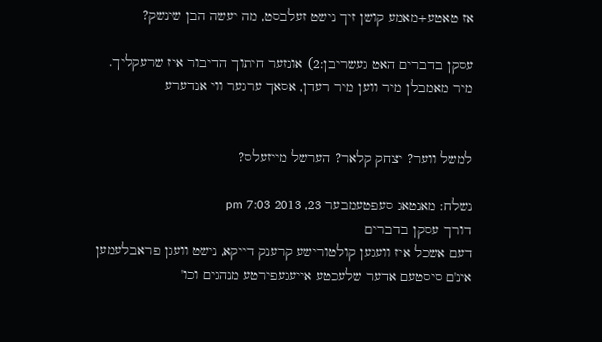אז טאטע+מאמע קושן זיך נישט זעלבסט, מה יעשה הבן שינשק?

עסקן בדברים האט געשריבן:2) אונזער חיתוך הדיבור איז שרעקליך. מיר מאמבלן מיר ווען מיר רעדן, אסאך ערגער ווי אנדערע


למשל ווער? יצחק קלאר? הערשל מייזעלס?

נשלח: מאנטאג סעפטעמבער 23, 2013 7:03 pm
דורך עסקן בדברים
דעם אשכל איז וועגען קולטורישע קרענק דייקא, נישט וועגן פראבלעמען אינ'ם סיסטעם אדער שלעכטע אייעגעפירטע מנהגים וכו'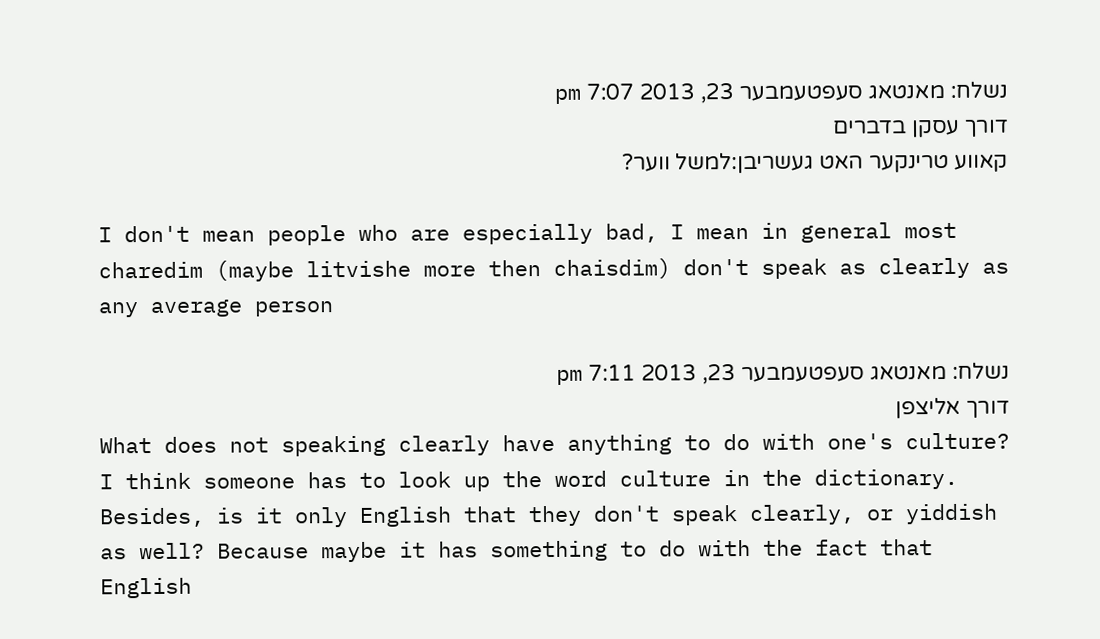נשלח: מאנטאג סעפטעמבער 23, 2013 7:07 pm
דורך עסקן בדברים
קאווע טרינקער האט געשריבן:למשל ווער?

I don't mean people who are especially bad, I mean in general most charedim (maybe litvishe more then chaisdim) don't speak as clearly as any average person

נשלח: מאנטאג סעפטעמבער 23, 2013 7:11 pm
דורך אליצפן
What does not speaking clearly have anything to do with one's culture?
I think someone has to look up the word culture in the dictionary.
Besides, is it only English that they don't speak clearly, or yiddish as well? Because maybe it has something to do with the fact that English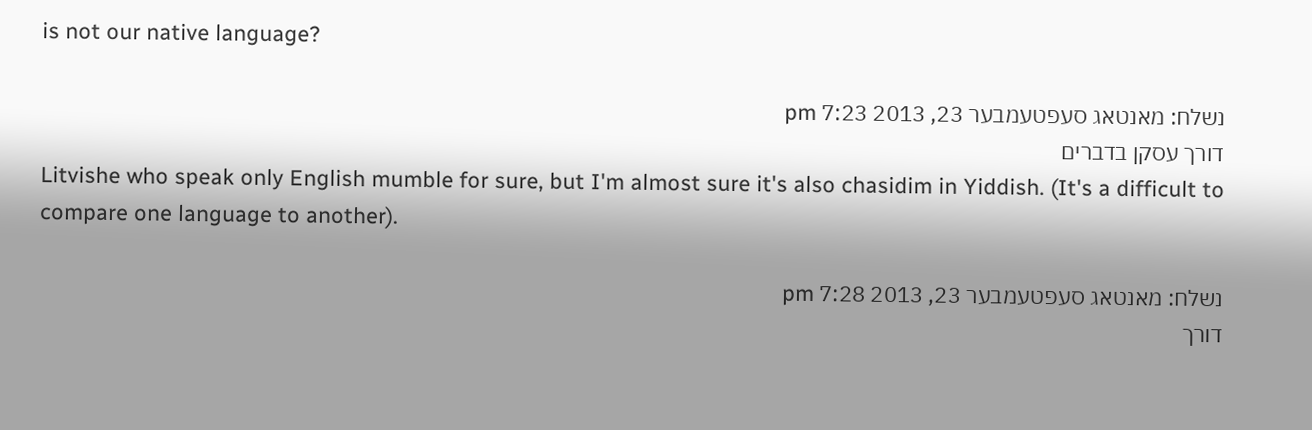is not our native language?

נשלח: מאנטאג סעפטעמבער 23, 2013 7:23 pm
דורך עסקן בדברים
Litvishe who speak only English mumble for sure, but I'm almost sure it's also chasidim in Yiddish. (It's a difficult to compare one language to another).

נשלח: מאנטאג סעפטעמבער 23, 2013 7:28 pm
דורך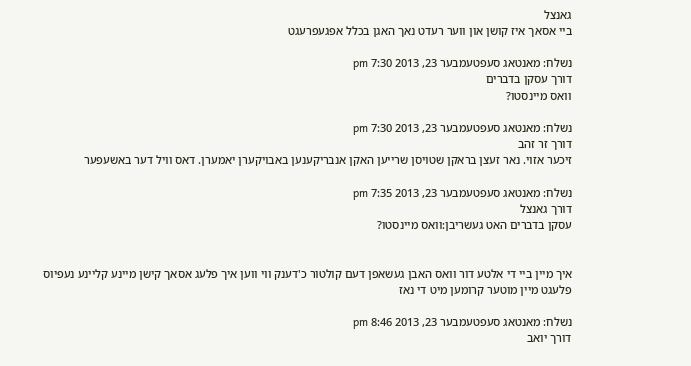גאנצל
ביי אסאך איז קושן און ווער רעדט נאך האגן בכלל אפגעפרעגט

נשלח: מאנטאג סעפטעמבער 23, 2013 7:30 pm
דורך עסקן בדברים
וואס מיינסטו?

נשלח: מאנטאג סעפטעמבער 23, 2013 7:30 pm
דורך זר זהב
זיכער אזוי. נאר זעצן בראקן שטויסן שרייען האקן אנבריקענען באבויקערן יאמערן. דאס וויל דער באשעפער

נשלח: מאנטאג סעפטעמבער 23, 2013 7:35 pm
דורך גאנצל
עסקן בדברים האט געשריבן:וואס מיינסטו?


איך מיין ביי די אלטע דור וואס האבן געשאפן דעם קולטור כ'דענק ווי ווען איך פלעג אסאך קישן מיינע קליינע נעפיוס פלעגט מיין מוטער קרומען מיט די נאז

נשלח: מאנטאג סעפטעמבער 23, 2013 8:46 pm
דורך יואב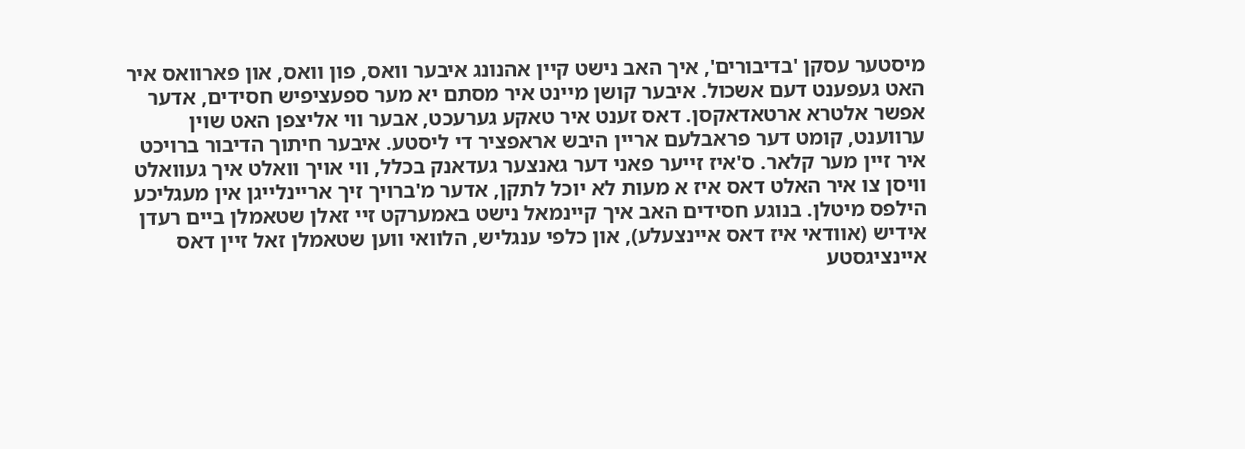מיסטער עסקן 'בדיבורים', איך האב נישט קיין אהנונג איבער וואס, פון וואס, און פארוואס איר האט געפענט דעם אשכול. איבער קושן מיינט איר מסתם יא מער ספעציפיש חסידים, אדער אפשר אלטרא ארטאדאקסן. דאס זענט איר טאקע גערעכט, אבער ווי אליצפן האט שוין ערווענט, קומט דער פראבלעם אריין היבש אראפציר די ליסטע. איבער חיתוך הדיבור ברויכט איר זיין מער קלאר. ס'איז זייער פאני דער גאנצער געדאנק בכלל, ווי אויך וואלט איך געוואלט וויסן צו איר האלט דאס איז א מעות לא יוכל לתקן, אדער מ'ברויך זיך אריינלייגן אין מעגליכע הילפס מיטלן. בנוגע חסידים האב איך קיינמאל נישט באמערקט זיי זאלן שטאמלן ביים רעדן אידיש (אוודאי איז דאס איינצעלע), און כלפי ענגליש, הלוואי ווען שטאמלן זאל זיין דאס איינציגסטע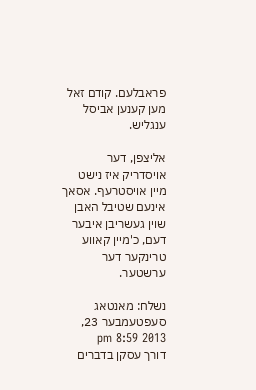פראבלעם. קודם זאל מען קענען אביסל ענגליש.

אליצפן, דער אויסדריק איז נישט מיין אויסטרעף. אסאך אינעם שטיבל האבן שוין געשריבן איבער דעם, כ'מיין קאווע טרינקער דער ערשטער.

נשלח: מאנטאג סעפטעמבער 23, 2013 8:59 pm
דורך עסקן בדברים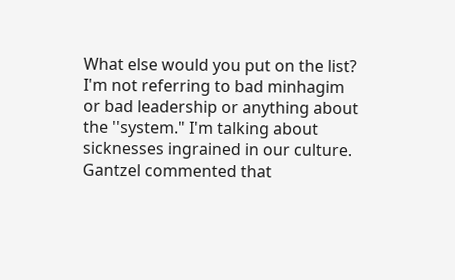What else would you put on the list? I'm not referring to bad minhagim or bad leadership or anything about the ''system." I'm talking about sicknesses ingrained in our culture. Gantzel commented that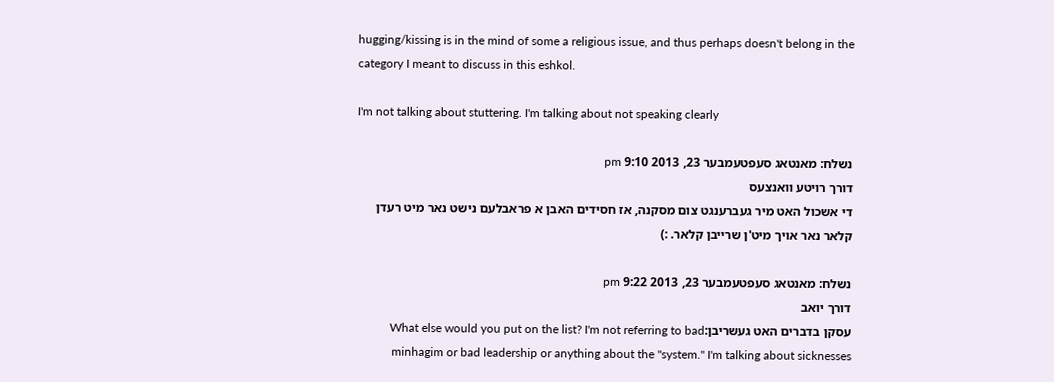hugging/kissing is in the mind of some a religious issue, and thus perhaps doesn't belong in the category I meant to discuss in this eshkol.

I'm not talking about stuttering. I'm talking about not speaking clearly

נשלח: מאנטאג סעפטעמבער 23, 2013 9:10 pm
דורך רויטע וואנצעס
די אשכול האט מיר געברענגט צום מסקנה, אז חסידים האבן א פראבלעם נישט נאר מיט רעדן קלאר נאר אויך מיט'ן שרייבן קלאר. :)

נשלח: מאנטאג סעפטעמבער 23, 2013 9:22 pm
דורך יואב
עסקן בדברים האט געשריבן:What else would you put on the list? I'm not referring to bad minhagim or bad leadership or anything about the ''system." I'm talking about sicknesses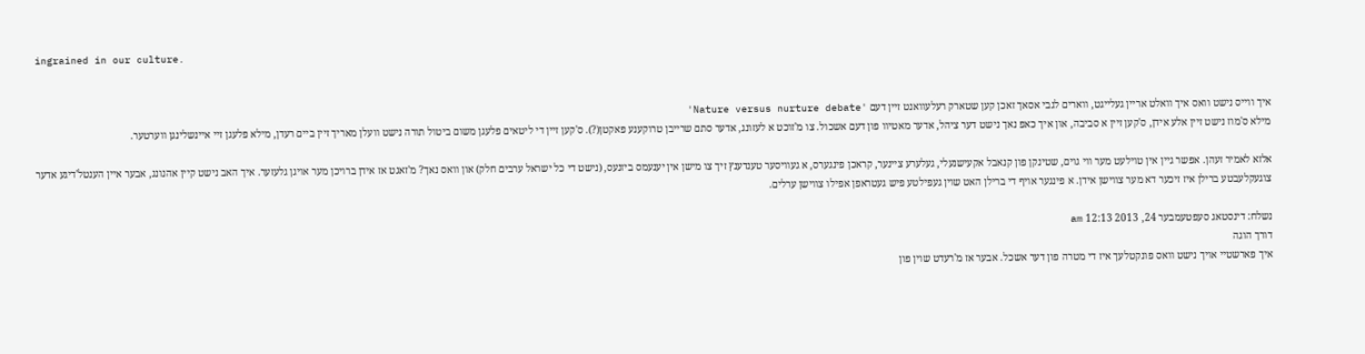ingrained in our culture.


איך ווייס נישט וואס איך וואלט אריין געלייגט, ווארים לגבי אסאך זאכן קען שטארק רעלעוואנט זיין דעם 'Nature versus nurture debate'
מילא ס'מוז נישט זיין אלע אידן, ס'קען זיין א סביבה, און איך כאפ נאך נישט דער ציהל, אדער מאטיוו פון דעם אשכול. צו מ'זוכט א לעזונג, אדער סתם שרייבן טרוקענע פאקטן(?). ס'קען זיין די ליטאים פלעגן משום ביטול תורה נישט וועלן מאריך זיין ביים רעדן, מילא פלעגן זיי איינשלינגן ווערטער.

אלזא לאמיר זעהן. אפשר גיין אין טוילעט מער ווי גוים, שטינקן פון קנאבל אקעישנעלי, געלערע ציינער, קראכן פינגערס, א געוויסער טענדענץ זיך צו מישן אין יענעמס ביזנעס, (נישט די כל ישראל ערבים חלק) און וואס נאך? מ'זאגט אז אידן ברויכן מער אויגן גלעזער. איך האב נישט קיין אהנונג, אבער איין הענטל'דיגע אדער צוגעקלעבטע ברילן איז זיכער דא מער צווישן אידן. א פינגער אויף די ברילן האט שוין געפילטע פיש געטראפן אפילו צווישן ערלים.

נשלח: דינסטאג סעפטעמבער 24, 2013 12:13 am
דורך הוגה
איך פארשטיי אויך נישט וואס פונקטלעך איז די מטרה פון דער אשכל. אבער אז מ'רעדט שוין פון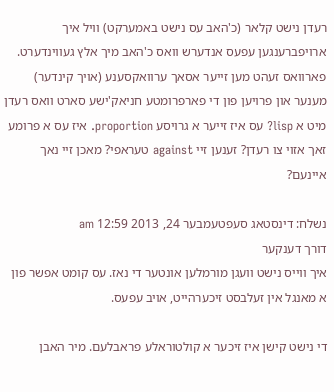רעדן נישט קלאר (כ'האב עס נישט באמערקט) וויל איך ארויפברענגען עפעס אנדערש וואס כ'האב מיך אלץ געווינדערט. פארוואס זעהט מען זייער אסאך ערוואקסענע (אויך קינדער) מענער און פרויען פון די פארפרומטע חניאק'ישע סארט וואס רעדן מיט א lisp? עס איז זייער א גרויסע proportion. איז עס א פרומע זאך אזוי צו רעדן? זענען זיי against טעראפי? מאכן זיי נאך איינעם?

נשלח: דינסטאג סעפטעמבער 24, 2013 12:59 am
דורך דענקער
איך ווייס נישט וועגן מורמלען אונטער די נאז. עס קומט אפשר פון א מאנגל אין זעלבסט זיכערהייט, אויב עפעס.

די נישט קישן איז זיכער א קולטוראלע פראבלעם. מיר האבן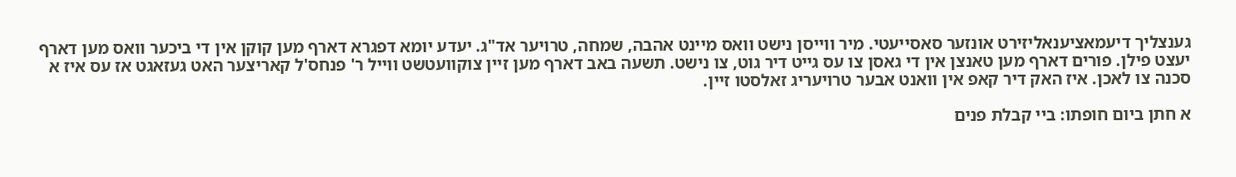גענצליך דיעמאציענאליזירט אונזער סאסייעטי. מיר ווייסן נישט וואס מיינט אהבה, שמחה, טרויער אד"ג. יעדע יומא דפגרא דארף מען קוקן אין די ביכער וואס מען דארף יעצט פילן. פורים דארף מען טאנצן אין די גאסן צו עס גייט דיר גוט, צו נישט. תשעה באב דארף מען זיין צוקוועטשט ווייל ר' פנחס'ל קאריצער האט געזאגט אז עס איז א סכנה צו לאכן. איז האק דיר קאפ אין וואנט אבער טרויעריג זאלסטו זיין.

א חתן ביום חופתו: ביי קבלת פנים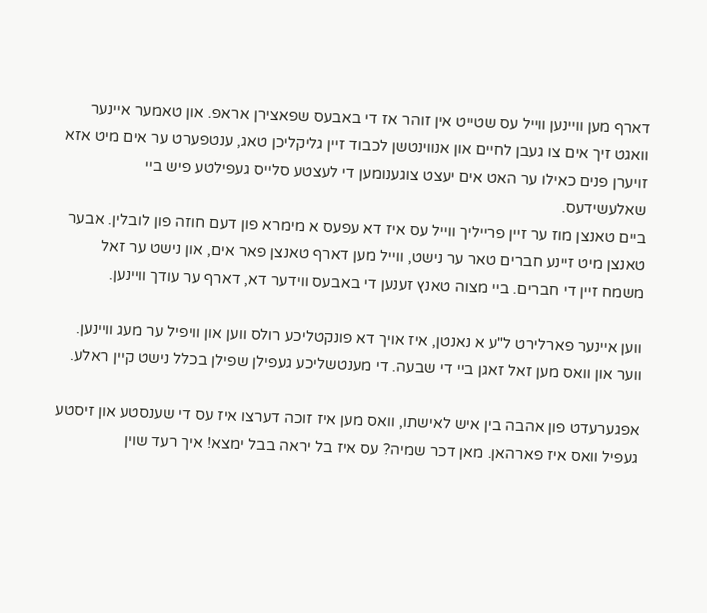דארף מען וויינען ווייל עס שטייט אין זוהר אז די באבעס שפאצירן אראפ. און טאמער איינער וואגט זיך אים צו געבן לחיים און אנווינטשן לכבוד זיין גליקליכן טאג, ענטפערט ער אים מיט אזא זויערן פנים כאילו ער האט אים יעצט צוגענומען די לעצטע סלייס געפילטע פיש ביי שאלעשידעס.
ביים טאנצן מוז ער זיין פרייליך ווייל עס איז דא עפעס א מימרא פון דעם חוזה פון לובלין. אבער טאנצן מיט זיינע חברים טאר ער נישט, ווייל מען דארף טאנצן פאר אים, און נישט ער זאל משמח זיין די חברים. ביי מצוה טאנץ זענען די באבעס ווידער דא, דארף ער עודך וויינען.

ווען איינער פארלירט ל"ע א נאנטן, איז אויך דא פונקטליכע רולס ווען און וויפיל ער מעג וויינען. ווער און וואס מען זאל זאגן ביי די שבעה. די מענטשליכע געפילן שפילן בכלל נישט קיין ראלע.

אפגערעדט פון אהבה בין איש לאישתו, וואס מען איז זוכה דערצו איז עס די שענסטע און זיסטע געפיל וואס איז פארהאן. מאן דכר שמיה? עס איז בל יראה בבל ימצא! איך רעד שוין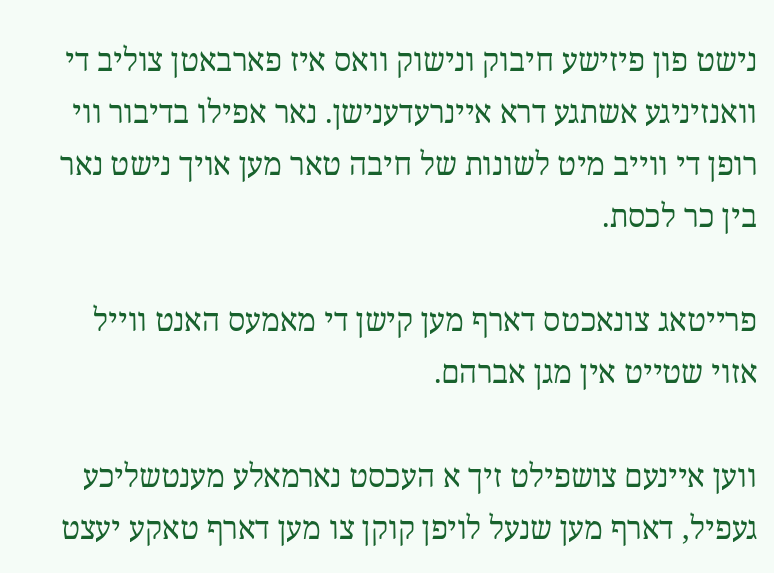נישט פון פיזישע חיבוק ונישוק וואס איז פארבאטן צוליב די וואנזיניגע אשתגע דרא איינרעדענישן. נאר אפילו בדיבור ווי רופן די ווייב מיט לשונות של חיבה טאר מען אויך נישט נאר בין כר לכסת.

פרייטאג צונאכטס דארף מען קישן די מאמעס האנט ווייל אזוי שטייט אין מגן אברהם.

ווען איינעם צושפילט זיך א העכסט נארמאלע מענטשליכע געפיל, דארף מען שנעל לויפן קוקן צו מען דארף טאקע יעצט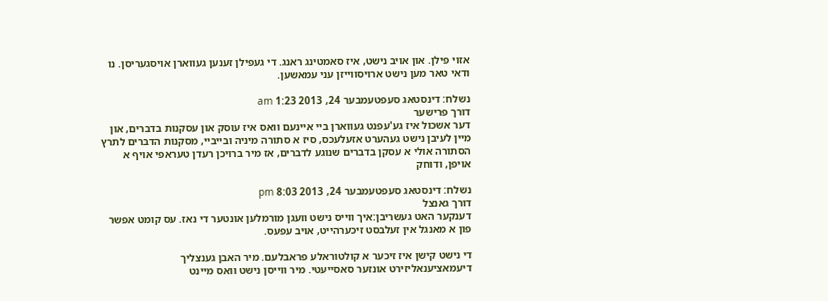אזוי פילן. און אויב נישט, איז סאמטינג ראנג. די געפילן זענען געווארן אויסגעריסן. נו ודאי טאר מען נישט ארויסווייזן עני עמאשען.

נשלח: דינסטאג סעפטעמבער 24, 2013 1:23 am
דורך פרישער
דער אשכול איז גע'עפנט געווארן ביי איינעם וואס איז עוסק און עסקנות בדברים, און מיין לעיבן נישט געהערט אזעלעכס, סיז א סתורה מיניה ובייביי, מסקנות הדברים לתרץ הסתורה אולי א עסקן בדברים שנוגע לדברים, אז מיר ברויכן רעדן טעראפי אויף א אויפן, ודוחק

נשלח: דינסטאג סעפטעמבער 24, 2013 8:03 pm
דורך גאנצל
דענקער האט געשריבן:איך ווייס נישט וועגן מורמלען אונטער די נאז. עס קומט אפשר פון א מאנגל אין זעלבסט זיכערהייט, אויב עפעס.

די נישט קישן איז זיכער א קולטוראלע פראבלעם. מיר האבן גענצליך דיעמאציענאליזירט אונזער סאסייעטי. מיר ווייסן נישט וואס מיינט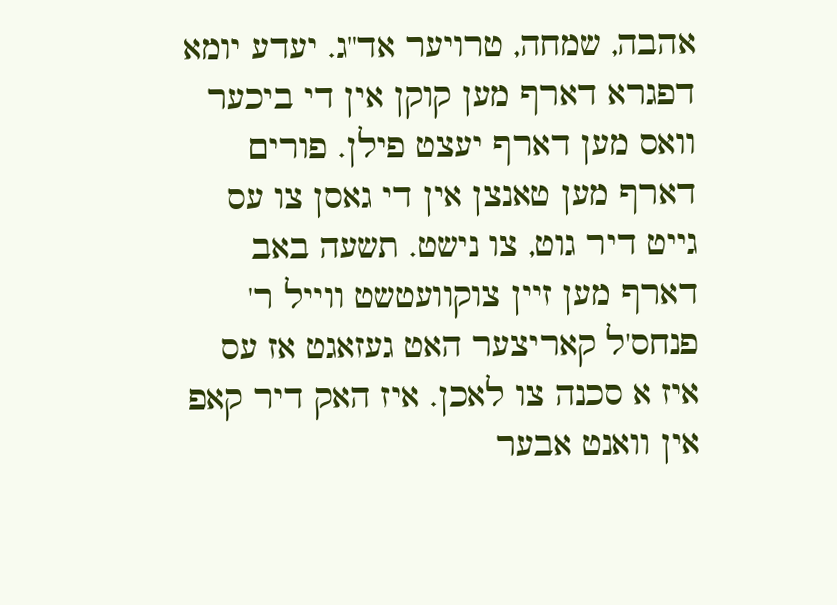אהבה, שמחה, טרויער אד"ג. יעדע יומא דפגרא דארף מען קוקן אין די ביכער וואס מען דארף יעצט פילן. פורים דארף מען טאנצן אין די גאסן צו עס גייט דיר גוט, צו נישט. תשעה באב דארף מען זיין צוקוועטשט ווייל ר' פנחס'ל קאריצער האט געזאגט אז עס איז א סכנה צו לאכן. איז האק דיר קאפ אין וואנט אבער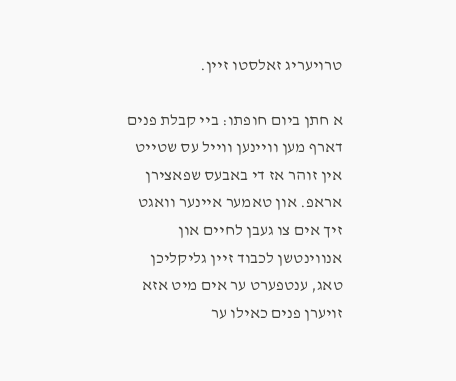טרויעריג זאלסטו זיין.

א חתן ביום חופתו: ביי קבלת פנים דארף מען וויינען ווייל עס שטייט אין זוהר אז די באבעס שפאצירן אראפ. און טאמער איינער וואגט זיך אים צו געבן לחיים און אנווינטשן לכבוד זיין גליקליכן טאג, ענטפערט ער אים מיט אזא זויערן פנים כאילו ער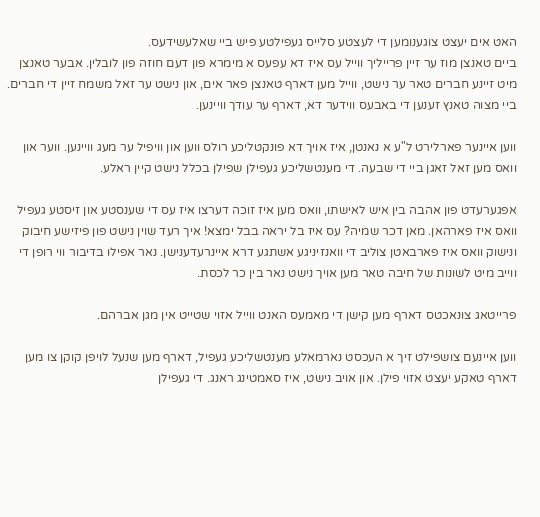האט אים יעצט צוגענומען די לעצטע סלייס געפילטע פיש ביי שאלעשידעס.
ביים טאנצן מוז ער זיין פרייליך ווייל עס איז דא עפעס א מימרא פון דעם חוזה פון לובלין. אבער טאנצן מיט זיינע חברים טאר ער נישט, ווייל מען דארף טאנצן פאר אים, און נישט ער זאל משמח זיין די חברים. ביי מצוה טאנץ זענען די באבעס ווידער דא, דארף ער עודך וויינען.

ווען איינער פארלירט ל"ע א נאנטן, איז אויך דא פונקטליכע רולס ווען און וויפיל ער מעג וויינען. ווער און וואס מען זאל זאגן ביי די שבעה. די מענטשליכע געפילן שפילן בכלל נישט קיין ראלע.

אפגערעדט פון אהבה בין איש לאישתו, וואס מען איז זוכה דערצו איז עס די שענסטע און זיסטע געפיל וואס איז פארהאן. מאן דכר שמיה? עס איז בל יראה בבל ימצא! איך רעד שוין נישט פון פיזישע חיבוק ונישוק וואס איז פארבאטן צוליב די וואנזיניגע אשתגע דרא איינרעדענישן. נאר אפילו בדיבור ווי רופן די ווייב מיט לשונות של חיבה טאר מען אויך נישט נאר בין כר לכסת.

פרייטאג צונאכטס דארף מען קישן די מאמעס האנט ווייל אזוי שטייט אין מגן אברהם.

ווען איינעם צושפילט זיך א העכסט נארמאלע מענטשליכע געפיל, דארף מען שנעל לויפן קוקן צו מען דארף טאקע יעצט אזוי פילן. און אויב נישט, איז סאמטינג ראנג. די געפילן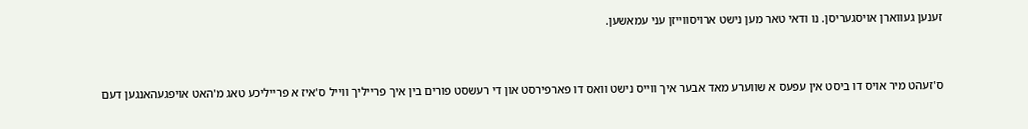זענען געווארן אויסגעריסן. נו ודאי טאר מען נישט ארויסווייזן עני עמאשען.


ס'זעהט מיר אויס דו ביסט אין עפעס א שווערע מאד אבער איך ווייס נישט וואס דו פארפירסט און די רעשסט פורים בין איך פרייליך ווייל ס'איז א פרייליכע טאג מ'האט אויפגעהאנגען דעם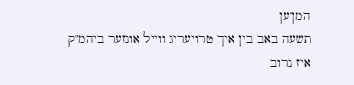המן'ען
תשעה באב בין איך טרויעריג ווייל אונזער ביהמ"ק איז נרוב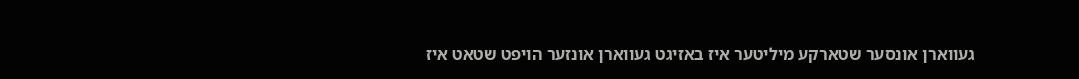געווארן אונסער שטארקע מיליטער איז באזיגט געווארן אונזער הויפט שטאט איז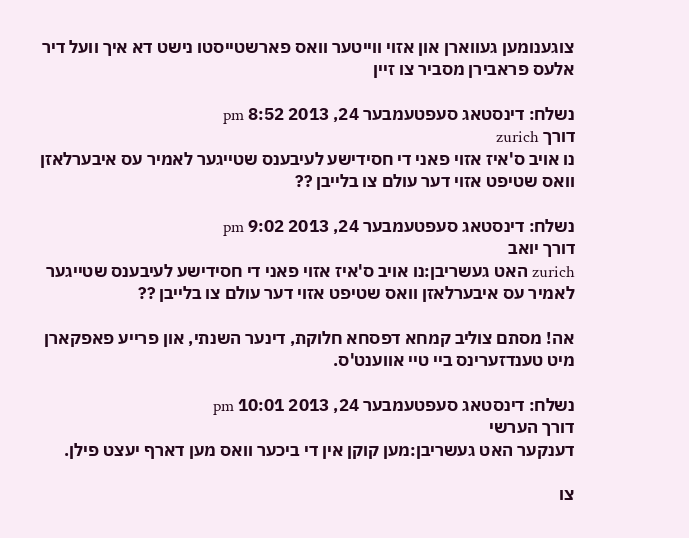צוגענומען געווארן און אזוי ווייטער וואס פארשטייסטו נישט דא איך וועל דיר אלעס פראבירן מסביר צו זיין

נשלח: דינסטאג סעפטעמבער 24, 2013 8:52 pm
דורך zurich
נו אויב ס'איז אזוי פאני די חסידישע לעיבענס שטייגער לאמיר עס איבערלאזן וואס שטיפט אזוי דער עולם צו בלייבן ??

נשלח: דינסטאג סעפטעמבער 24, 2013 9:02 pm
דורך יואב
zurich האט געשריבן:נו אויב ס'איז אזוי פאני די חסידישע לעיבענס שטייגער לאמיר עס איבערלאזן וואס שטיפט אזוי דער עולם צו בלייבן ??

אה! מסתם צוליב קמחא דפסחא חלוקת, דינער השנתי, און פרייע פאפקארן מיט טענדזערינס ביי טיי אווענט'ס.

נשלח: דינסטאג סעפטעמבער 24, 2013 10:01 pm
דורך הערשי
דענקער האט געשריבן:מען קוקן אין די ביכער וואס מען דארף יעצט פילן.

צו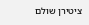ציטירן שולם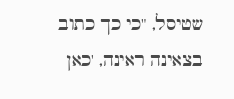שטיסל, "כי כך כתוב בצאינה ראינה, 'כאן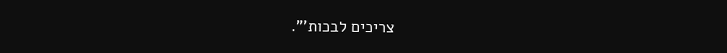צריכים לבכות'".